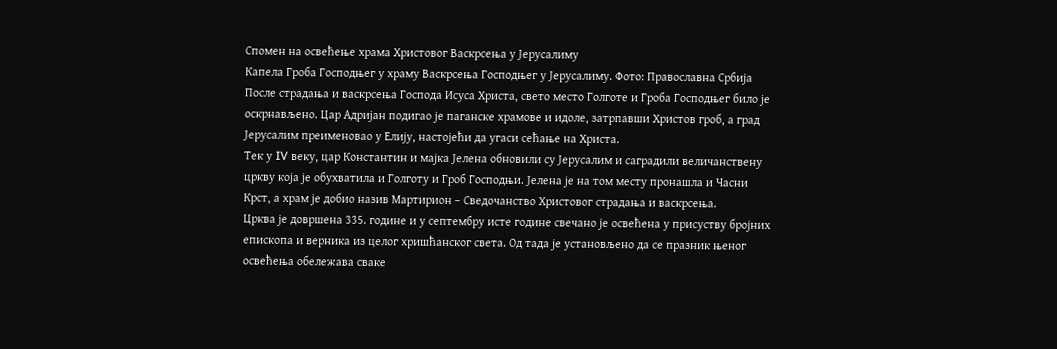Спомен на освећење храма Христовог Васкрсења у Јерусалиму
Капела Гроба Господњег у храму Васкрсења Господњег у Јерусалиму. Фото: Православна Србија
После страдања и васкрсења Господа Исуса Христа, свето место Голготе и Гроба Господњег било је оскрнављено. Цар Адријан подигао је паганске храмове и идоле, затрпавши Христов гроб, а град Јерусалим преименовао у Елију, настојећи да угаси сећање на Христа.
Тек у IV веку, цар Константин и мајка Јелена обновили су Јерусалим и саградили величанствену цркву која је обухватила и Голготу и Гроб Господњи. Јелена је на том месту пронашла и Часни Крст, а храм је добио назив Мартирион – Сведочанство Христовог страдања и васкрсења.
Црква је довршена 335. године и у септембру исте године свечано је освећена у присуству бројних епископа и верника из целог хришћанског света. Од тада је установљено да се празник њеног освећења обележава сваке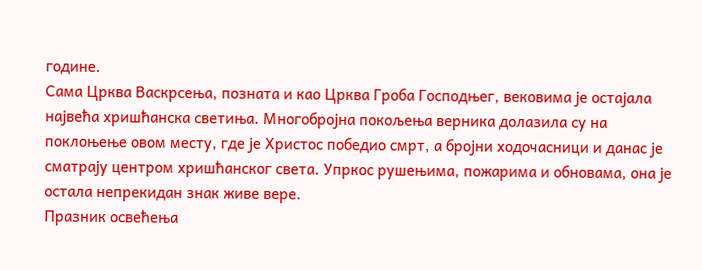године.
Сама Црква Васкрсења, позната и као Црква Гроба Господњег, вековима је остајала највећа хришћанска светиња. Многобројна покољења верника долазила су на поклоњење овом месту, где је Христос победио смрт, а бројни ходочасници и данас је сматрају центром хришћанског света. Упркос рушењима, пожарима и обновама, она је остала непрекидан знак живе вере.
Празник освећења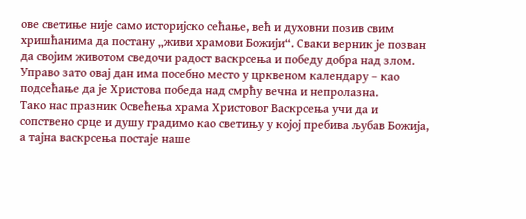ове светиње није само историјско сећање, већ и духовни позив свим хришћанима да постану „живи храмови Божији“. Сваки верник је позван да својим животом сведочи радост васкрсења и победу добра над злом. Управо зато овај дан има посебно место у црквеном календару – као подсећање да је Христова победа над смрћу вечна и непролазна.
Тако нас празник Освећења храма Христовог Васкрсења учи да и сопствено срце и душу градимо као светињу у којој пребива љубав Божија, а тајна васкрсења постаје наше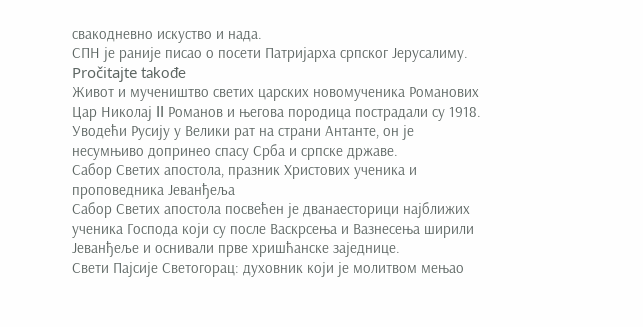свакодневно искуство и нада.
СПН је раније писао о посети Патријарха српског Јерусалиму.
Pročitajte takođe
Живот и мучеништво светих царских новомученика Романових
Цар Николај II Романов и његова породица пострадали су 1918. Уводећи Русију у Велики рат на страни Антанте, он је несумњиво допринео спасу Срба и српске државе.
Сабор Светих апостола, празник Христових ученика и проповедника Јеванђеља
Сабор Светих апостола посвећен је дванаесторици најближих ученика Господа који су после Васкрсења и Вазнесења ширили Јеванђеље и оснивали прве хришћанске заједнице.
Свети Пајсије Светогорац: духовник који је молитвом мењао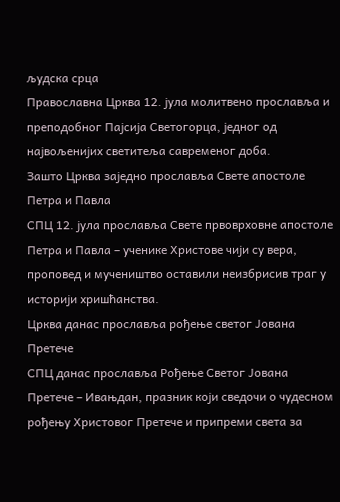људска срца
Православна Црква 12. јула молитвено прославља и преподобног Пајсија Светогорца, једног од највољенијих светитеља савременог доба.
Зашто Црква заједно прославља Свете апостоле Петра и Павла
СПЦ 12. јула прославља Свете првоврховне апостоле Петра и Павла – ученике Христове чији су вера, проповед и мучеништво оставили неизбрисив траг у историји хришћанства.
Црква данас прославља рођење светог Јована Претече
СПЦ данас прославља Рођење Светог Јована Претече – Ивањдан, празник који сведочи о чудесном рођењу Христовог Претече и припреми света за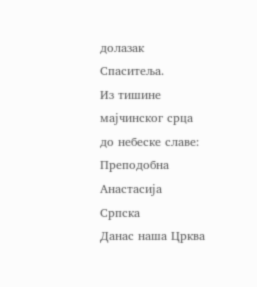долазак Спаситеља.
Из тишине мајчинског срца до небеске славе: Преподобна Анастасија Српска
Данас наша Црква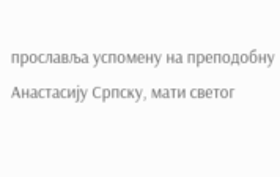прославља успомену на преподобну Анастасију Српску, мати светог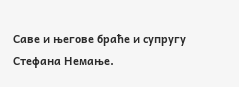Саве и његове браће и супругу Стефана Немање.